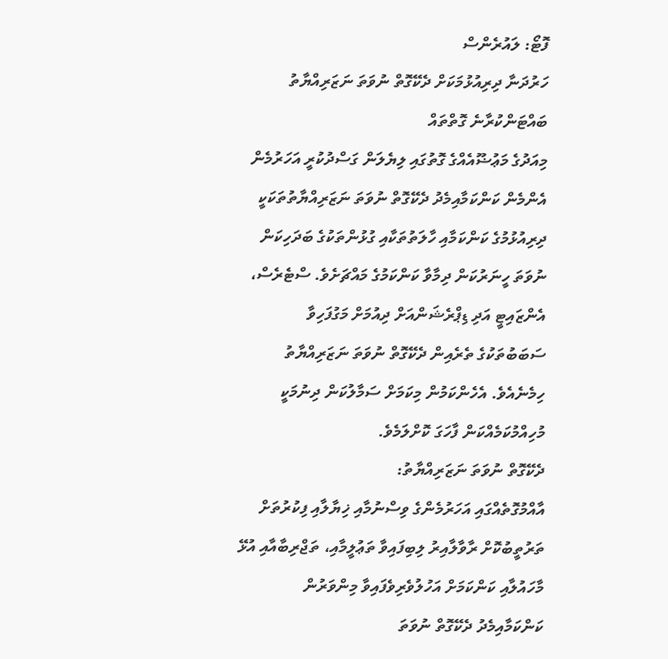ފޮޓޯ: ލައުރެންސް
ހަރުދަނާ ދިރިއުޅުމަކަށް ދެކޭގޮތް ނުވަތަ ނަޒަރިއްޔާތު ބައްޓަންކުރާނެ ގޮތްތައް
މިއަދުގެ މަޢުޟޫއެއްގެ ގޮތުގައި ލިޔެލަން ގަސްދުކުރީ އަހަރުމެން އެންމެން ކަންކަމާއިމެދު ދެކޭގޮތް ނުވަތަ ނަޒަރިއްޔާތުތަކަކީ ދިރިއުޅުމުގެ ކަންކަމާއި ހާލަތުތަކާއި ގުޅުންތަކުގެ ބަދަހިކަން ނުވަތަ ހީނަރުކަން ދިމާވާ ކަންކަމުގެ މައްޗަށެވެ. ސްޓެރެސް، އެންޒައިޓީ އަދި ޑިޕްރެޝަންއަށް ދިއުމަށް މަގުފަހިވާ ސަބަބުތަކުގެ ތެރެއިން ދެކޭގޮތް ނުވަތަ ނަޒަރިއްޔާތު ހިމެނެއެވެ. އެހެންކަމުން މިކަމަށް ސަމާލުކަން ދިނުމަކީ މުހިއްމުކަމެއްކަން ފާހަގަ ކޮށްލަމެވެ.
ދެކޭގޮތް ނުވަތަ ނަޒަރިއްޔާތު:
އާއްމުގޮތެއްގައި އަހަރުމެންގެ ވިސްނުމާއި ޚިޔާލާއި ފިކުރުތަށް ތަރުތީބުކޮށް ރާވާލާއިރު ލިބިފައިވާ ތަޢުލީމާއި، ތަޖްރިބާއާއި އުޅޭ މާހައުލާއި ކަންކަމަށް އަހުލުވެރިވެފައިވާ މިންވަރުން ކަންކަމާއިމެދު ދެކޭގޮތް ނުވަތަ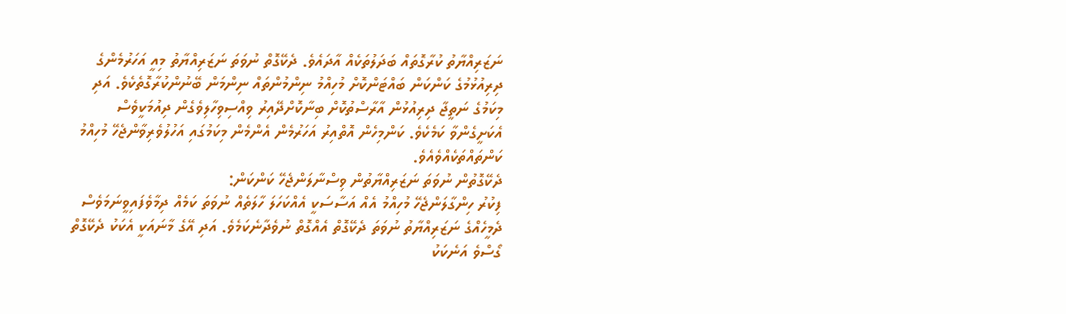ނަޒަރިއްޔާތު ކުރާގޮތައް ބަދަލުތަކެއް އާދައެވެ. ދެކޭގޮތް ނުވަތަ ނަޒަރިއްޔާތު މިއީ އަހަރުމެންގެ ދިރިއުޅުމުގެ ކަންކަން ބައްޓަންކޮށް މުހިއްމު ނިންމުންތައް ނިންމަން ބޭނުންކުރާގޮތެކެވެ. އަދި މިކަމުގެ ނަތީޖާ ދިރިއުޅުން އާރާސްތުކޮށް ބިނާކޮށްދޭއިރު ވިއްސިވިހާލިވެގެން ދިއުމަކީވެސް އެކަށީގެންވާ ކަމެކެވެ. ކަންމިހެން އޮތްއިރު އަހަރުމެން އެންމެން މިކަމުގައި އަހުލުވެރިވާންޖެހޭ މުހިއްމު ކަންތައްތަކެއްވެއެވެ.
ދެކޭގޮތުން ނުވަތަ ނަޒަރިއްޔާތުން ވިސްނާލަންޖެހޭ ކަންކަން:
ފިކުރު ހިންގާލަންޖެހޭ މުހިއްމު އެއް އަސާސަކީ އެއްކަހަލަ ހާލަތެއް ނުވަތަ ކަމެއް ދިމާވެފައިވީނަމަވެސް ދެމީހެއްގެ ނަޒަރިއްޔާތު ނުވަތަ ދެކޭގޮތް އެއްގޮތް ނުވެދާނެކަމެވެ. އަދި އޭގެ މާނައަކީ އެކަކު ދެކޭގޮތް ގޯސްވެ އަނެކަކު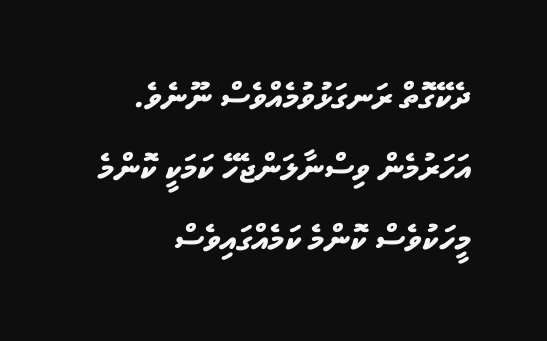ދެކޭގޮތް ރަނގަޅުވުމެއްވެސް ނޫނެވެ. އަހަރުމެން ވިސްނާލަންޖެހޭ ކަމަކީ ކޮންމެ މީހަކުވެސް ކޮންމެ ކަމެއްގައިވެސް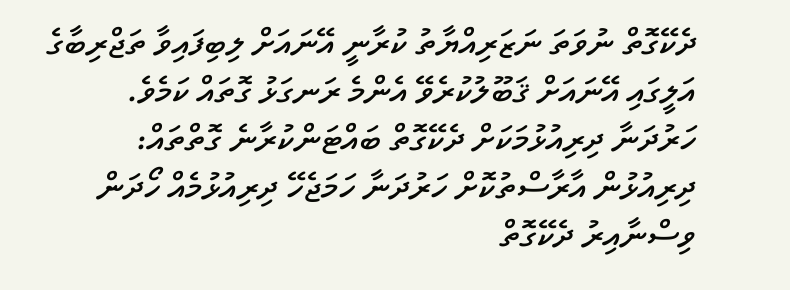ދެކޭގޮތް ނުވަތަ ނަޒަރިއްޔާތު ކުރާނީ އޭނައަށް ލިބިފައިވާ ތަޖްރިބާގެ އަލީގައި އޭނައަށް ޤަބޫލުކުރެވޭ އެންމެ ރަނގަޅު ގޮތައް ކަމެވެ.
ހަރުދަނާ ދިރިއުޅުމަކަށް ދެކޭގޮތް ބައްޓަންކުރާނެ ގޮތްތައް:
ދިރިއުޅުން އާރާސްތުކޮށް ހަރުދަނާ ހަމަޖެހޭ ދިރިއުޅުމެއް ހޯދަން ވިސްނާއިރު ދެކޭގޮތް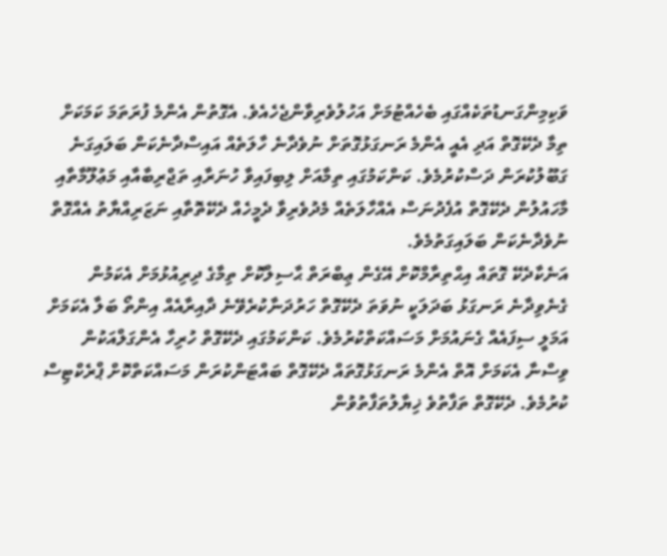ވަކިމިންގަނޑުތަކެއްގައި ބެހެއްޓުމަށް އަހުލުވެރިވާންޖެހެއެވެ. އެގޮތުން އެންމެ ފުރަތަމަ ކަމަކަށް ތިމާ ދެކޭގޮތް އަދި އެއީ އެންމެ ރަނގަޅުގޮތަށް ނުވެދާނެ ހާލަތެއް އައިސްދާނެކަން ބަލައިގަނެ ގަބޫލުކުރަން ދަސްކުރުމެވެ. ކަންކަމުގައި ތިމާއަށް ލިބިފައިވާ ހުނަރާއި ތަޖްރިބާއާއި މަޢުލޫމާތާއި މާހައުލުން ދެކޭގޮތް އުފެދުނަސް އެއްހާލަތެއް މެދުވެރިވާ ދެމީހެއް ދެކޭތޮތާއި ނަޒަރިއްޔާތު އެއްގޮތް ނުވެދާނެކަން ބަލައިގަތުމެވެ.
އަނެކާދެކޭ ގޮތައް އިޙްތިރާމްކޮށް އޭގެން ޢިބްރަތް ޙާސިލްކޮށް ތިމާގެ ދިރިއުޅުމަށް އެކަމުން ގެނެވިދާނެ ރަނގަޅު ބަދަލަކީ ނުވަތަ ދެކޭގޮތް ހަރުދަނާކުރެވޭނެ ދާއިރާއެއް އިންތޯ ބަލާ އެކަމަށް އަމަލީ ސިފައެއް ގެނައުމަށް މަސައްކަތްކުރުމެވެ. ކަންކަމުގައި ދެކޭގޮތް ހުރިހާ އެންގަލްއަކުން ވިސްނާ އެކަމަށް އޮތް އެންމެ ރަނގަޅުގޮތައް ދެކޭގޮތް ބައްޓަންކުރަން މަސައްކަތްކޮށް ޕްރެކްޓިސް ކުރުމެވެ. ދެކޭގޮތް ތަފާތުވެ ޚިޔާލުތަފާތުވުން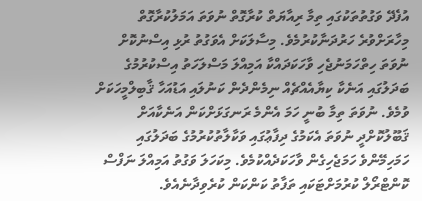އުފެދޭ ވަގުތުތަކުގައި ތިމާ ރިއާޔަތް ކުރާގޮތް ނުވަތަ އަމަލުކުރާގޮތް މިހާރަށްވުރެ ހަރުދަނާކުރުމެވެ. މިސާލަކަށް އެވަގުތު ރުޅި އިސްނުކޮށް ނުވަތަ ހިތްހަމަނުޖެހި ވާހަކަދައްކާ އަމިއްލަ މަސްލަހަތު އިސްކުރުމުގެ ބަދަލުގައި އަނެކާ ކިޔާއެއްޗެއް ނިމެންދެން ކަނުލައި އަޑުއަހާ ޤާބިލްމީހަކަށް ވުމެވެ. ނުވަތަ ތިމާ ބުނީ ހަމަ އެންމެ ރަނގަޅަށްކަން އަނެކާއަށް ޤަބޫލުކޮށްދީ ނުވަތަ އެކަމުގެ ދިފާޢުގައި ވަކާލާތުކުރުމުގެ ބަދަލުގައި ހަމަހިމޭންވެ ހަމަޖެހިގެން ވާހަކަދެއްކުމެވެ. މިކަހަލަ ވަގުތު އަމިއްލަ ނަފްސް ކޮންޓްރޯލް ކުރުމަށްޓަކައި ތަފާތު ކަންކަން ކުރެވިދާނެއެވެ.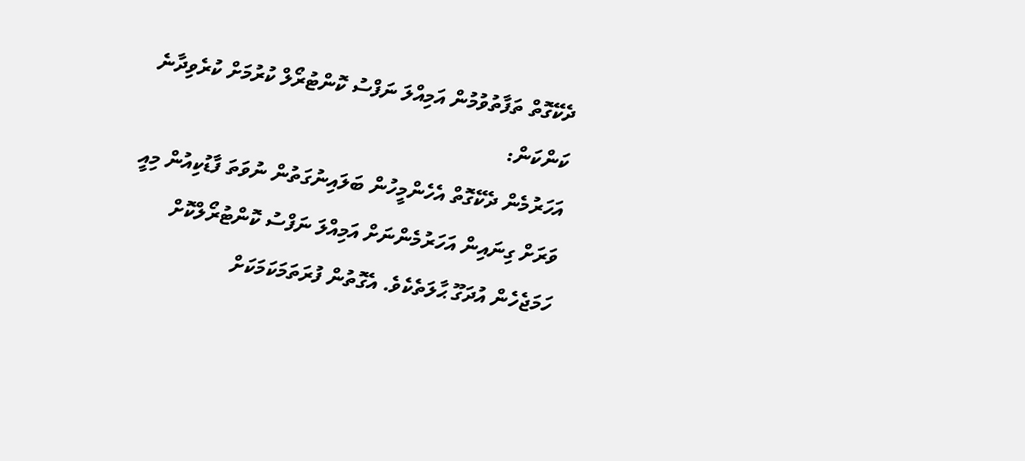ދެކޭގޮތް ތަފާތުވުމުން އަމިއްލަ ނަފްސު ކޮންޓުރޯލް ކުރުމަށް ކުރެވިދާނެ ކަންކަން:
އަހަރުމެން ދެކޭގޮތް އެހެންމީހުން ބަލައިނުގަތުން ނުވަތަ ފާޑުކިއުން މިއީ ވަރަށް ގިނައިން އަހަރުމެންނަށް އަމިއްލަ ނަފްސު ކޮންޓުރޯލްކޮށް ހަމަޖެހެން އުދަގޫ ޙާލަތެކެވެ. އެގޮތުން ފުރަތަމަކަމަކަށް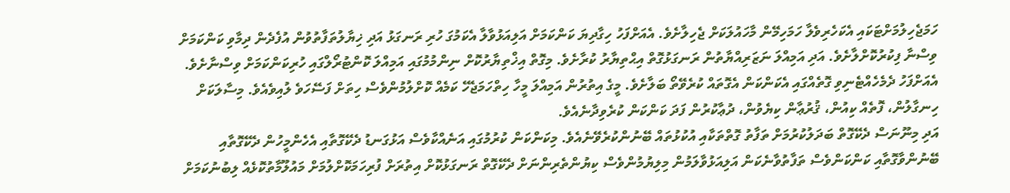ހަމަޖެހިލުމަށްޓަކައި އެކަހެރިވެލާ ހަމަހިމޭން މާހައުލަކަށް ޖެހިލާށެވެ. އެއަށްފަހު ހިގާދިޔަ ކަންކަމަށް އަލިއަޅުވާލާ އެކަމުގަ ހުރި ރަނގަޅު އަދި ޚިޔާލުތަފާތުވުން އުފެދެން ދިމާވި ކަންކަމަށް ވިސްނާ ފިކުރުކޮށްލާށެވެ. އަދި އަމިއްލަ ނަޒަރިއްޔާތުން ރަނގަޅުގޮތް އިޙްތިޔާރު ކުރާށެވެ. މިގޮތް އިޚްތިޔާރުކޮށް ނިންމުމުގައި އަމިއްލަ ކޮންޓުރޯލްގައި ހުރިކަންކަމަށް ވިސްނާށެވެ. އެއަށްފަހު ދެމެހެއްޓެނިވި ގޮތެއްގައި އެކަންކަން އެގޮތައް ކުރެވޭތޯ ބަލާށެވެ. މީގެ އިތުރުން އަމިއްލަ މީހާ ހިތްހަމަޖެހޭ ކަމެއް ކޮށްލުމުންވެސް ހިތަށް ފަސޭހަވެ ލުއިވެއެވެ. މިސާލަކަށް ހިނގާލުން، ފޮތެއް ކިއުން، ޤުރުޢާން ކިޔެވުން، ދުޢާކުރުން ފަދަ ކަންކަން ކުރެވިދާނެއެވެ.
އަދި މިނޫނަސް ދެކޭގޮތް ބަދަލުކުރުމަށް ތަފާތު ގޮތްތަކާއި އުކުޅުތައް ބޭނުންކުރެވޭނެއެވެ. މިކަންކަން ކުރުމުގައި އަނެއްކާވެސް އަޅުގަނޑު ދެކޭގޮތާއި އެހެންމީހުން ދެކޭގޮތާއި ބޭނުންވާގޮތާއި ކަންކަންވެސް ތަފާތުވާނެކަން އަލިއަޅުވާލަމުން މިލިޔުމުންވެސް ކިޔުންތެރިންނަށް ދެކޭގޮތް ރަނގަޅުކޮށް އިތުރަށް ފުރިހަމަކޮށްލުމަށް މައުލޫމާތުކޮޅެއް ލިބުނުކަމަށް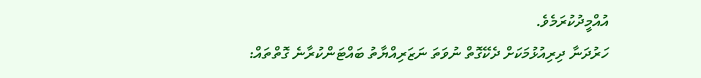އުއްމީދުކުރަމެވެ.
ހަރުދަނާ ދިރިއުޅުމަކަށް ދެކޭގޮތް ނުވަތަ ނަޒަރިއްޔާތު ބައްޓަންކުރާނެ ގޮތްތައް: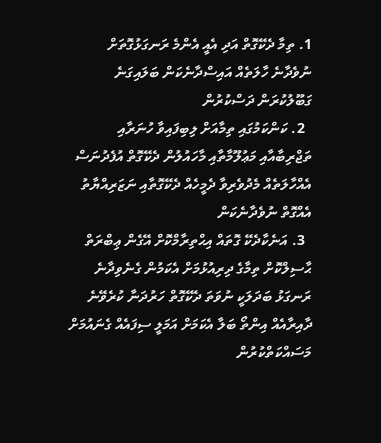1. ތިމާ ދެކޭގޮތް އަދި އެއީ އެންމެ ރަނގަޅުގޮތަށް ނުވެދާނެ ހާލަތެއް އައިސްދާނެކަން ބަލައިގަނެ ގަބޫލުކުރަން ދަސްކުރުން
  2. ކަންކަމުގައި ތިމާއަށް ލިބިފައިވާ ހުނަރާއި ތަޖްރިބާއާއި މަޢުލޫމާތާއި މާހައުލުން ދެކޭގޮތް އުފެދުނަސް އެއްހާލަތެއް މެދުވެރިވާ ދެމީހެއް ދެކޭގޮތާއި ނަޒަރިއްޔާތު އެއްގޮތް ނުވެދާނެކަން
  3. އަނެކާދެކޭ ގޮތައް އިޙްތިރާމްކޮށް އޭގެން ޢިބްރަތް ޙާސިލްކޮށް ތިމާގެ ދިރިއުޅުމަށް އެކަމުން ގެނެވިދާނެ ރަނގަޅު ބަދަލަކީ ނުވަތަ ދެކޭގޮތް ހަރުދަނާ ކުރެވޭނެ ދާއިރާއެއް އިންތޯ ބަލާ އެކަމަށް އަމަލީ ސިފައެއް ގެނައުމަށް މަސައްކަތްކުރުން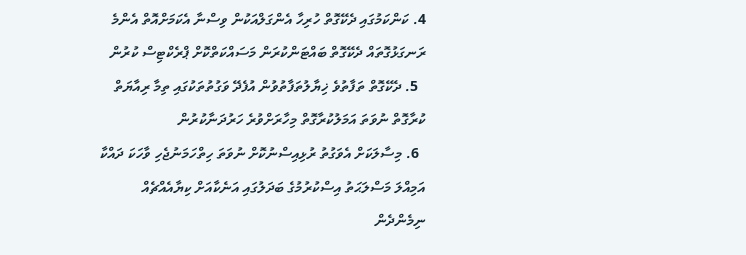4. ކަންކަމުގައި ދެކޭގޮތް ހުރިހާ އެންގަލްއަކުން ވިސްނާ އެކަމަށްއޮތް އެންމެ ރަނގަޅުގޮތައް ދެކޭގޮތް ބައްޓަންކުރަން މަސައްކަތްކޮށް ޕްރެކްޓިސް ކުރުން
  5. ދެކޭގޮތް ތަފާތުވެ ޚިޔާލުތަފާތުވުން އުފެދޭ ވަގުތުތަކުގައި ތިމާ ރިއާޔަތް ކުރާގޮތް ނުވަތަ އަމަލުކުރާގޮތް މިހާރަށްވުރެ ހަރުދަނާކުރުން
  6. މިސާލަކަށް އެވަގުތު ރުޅިއިސްނުކޮށް ނުވަތަ ހިތްހަމަނުޖެހި ވާހަކަ ދައްކާ އަމިއްލަ މަސްލަޙަތު އިސްކުރުމުގެ ބަދަލުގައި އަނެކާއަށް ކިޔާއެއްޗެއް ނިމެންދެން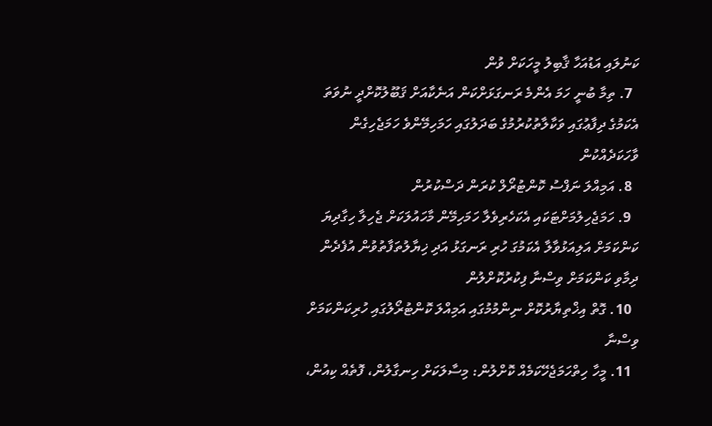ކަނުލައި އަޑުއަހާ ޤާބިލު މީހަކަށް ވުން
  7. ތިމާ ބުނީ ހަމަ އެންމެ ރަނގަޅަށްކަން އަނެކާއަށް ޤަބޫލުކޮށްދީ ނުވަތަ އެކަމުގެ ދިފާޢުގައި ވަކާލާތުކުރުމުގެ ބަދަލުގައި ހަމަހިމޭންވެ ހަމަޖެހިގެން ވާހަކަދެއްކުން
  8. އަމިއްލަ ނަފްސު ކޮންޓުރޯލް ކުރަން ދަސްކުރުން
  9. ހަމަޖެހިލުމަށްޓަކައި އެކަހެރިވެލާ ހަމަހިމޭން މާހައުލަކަށް ޖެހިލާ ހިގާދިޔަ ކަންކަމަށް އަލިއަޅުވާލާ އެކަމުގަ ހުރި ރަނގަޅު އަދި ޚިޔާލުތަފާތުވުން އުފެދެން ދިމާވި ކަންކަމަށް ވިސްނާ ފިކުރުކޮށްލުން
  10. ގޮތް އިޚްތިޔާރުކޮށް ނިންމުމުގައި އަމިއްލަ ކޮންޓުރޯލުގައި ހުރިކަންކަމަށް ވިސްނާ
  11. މީހާ ހިތްހަމަޖެހޭކަމެއް ކޮށްލުން: މިސާލަކަށް ހިނގާލުން، ފޮތެއް ކިއުން،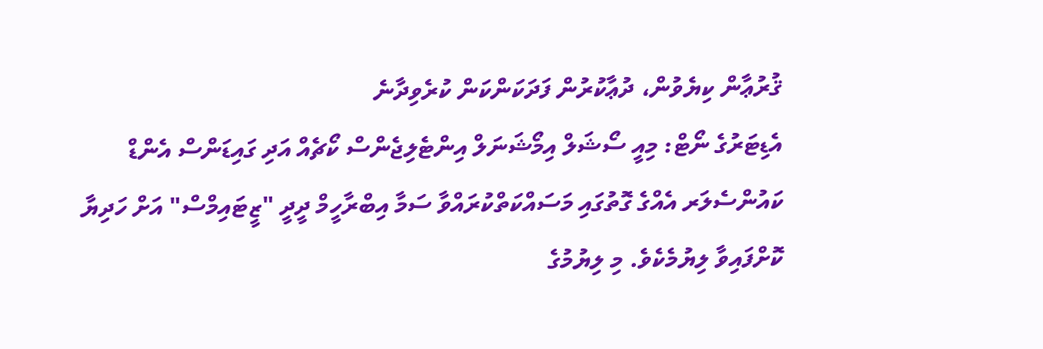ޤުރުޢާން ކިޔެވުން، ދުޢާކުރުން ފަދަކަންކަން ކުރެވިދާނެ
އެޑިޓަރުގެ ނޯޓް: މިއީ ސޯޝަލް އިމޯޝަނަލް އިންޓެލިޖެންސް ކޯޗެއް އަދި ގައިޑަންސް އެންޑް ކައުންސެލަރ އެއްގެ ގޮތުގައި މަސައްކަތްކުރައްވާ ސަމާ އިބްރާހީމް ދީދީ "ޒީޓައިމްސް" އަށް ހަދިޔާ ކޮށްފައިވާ ލިޔުމެކެވެ. މި ލިޔުމުގެ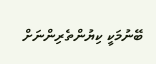ބޭނުމަކީ ކިޔުންތެރިންނަށް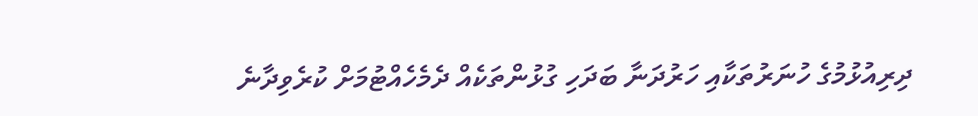ދިރިއުޅުމުގެ ހުނަރުތަކާއި ހަރުދަނާ ބަދަހި ގުޅުންތަކެއް ދެމެހެއްޓުމަށް ކުރެވިދާނެ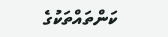ކަންތައްތަކުގެ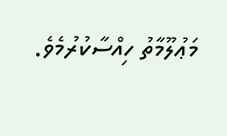މަޢުލޫމާތު ހިއްސާކުރުމެވެ.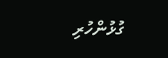ގުޅުންހުރި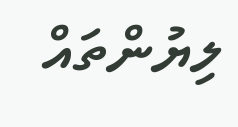ލިޔުންތައް